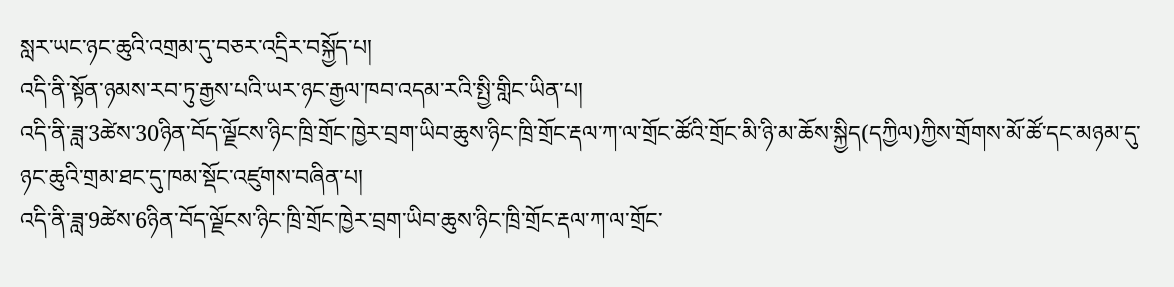སླར་ཡང་ཉང་ཆུའི་འགྲམ་དུ་བཅར་འདྲིར་བསྐྱོད་པ།
འདི་ནི་སྟོན་ཉམས་རབ་ཏུ་རྒྱས་པའི་ཡར་ཉང་རྒྱལ་ཁབ་འདམ་རའི་སྤྱི་གླིང་ཡིན་པ།
འདི་ནི་ཟླ་3ཚེས་30ཉིན་བོད་ལྗོངས་ཉིང་ཁྲི་གྲོང་ཁྱེར་བྲག་ཡིབ་ཆུས་ཉིང་ཁྲི་གྲོང་རྡལ་ཀ་ལ་གྲོང་ཚོའི་གྲོང་མི་ཉི་མ་ཆོས་སྐྱིད(དཀྱིལ)ཀྱིས་གྲོགས་མོ་ཚོ་དང་མཉམ་དུ་ཉང་ཆུའི་གྲམ་ཐང་དུ་ཁམ་སྡོང་འཛུགས་བཞིན་པ།
འདི་ནི་ཟླ་9ཚེས་6ཉིན་བོད་ལྗོངས་ཉིང་ཁྲི་གྲོང་ཁྱེར་བྲག་ཡིབ་ཆུས་ཉིང་ཁྲི་གྲོང་རྡལ་ཀ་ལ་གྲོང་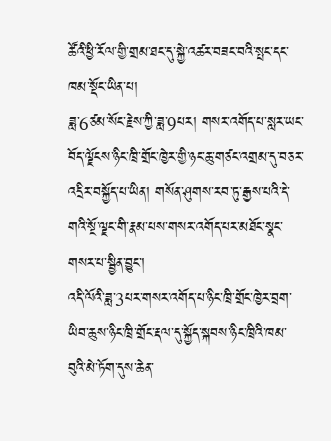ཚོའི་ཕྱི་རོལ་གྱི་གྲམ་ཐང་དུ་སྐྱེ་འཚར་བཟང་བའི་སྤང་དང་ཁམ་སྡོང་ཡིན་པ།
ཟླ་6ཙམ་སོང་རྗེས་ཀྱི་ཟླ་9པར། གསར་འགོད་པ་སླར་ཡང་བོད་ལྗོངས་ཉིང་ཁྲི་གྲོང་ཁྱེར་གྱི་ཉང་ཆུ་གཙང་འགྲམ་དུ་བཅར་འདྲིར་བསྐྱོད་པ་ཡིན། གསོན་ཤུགས་རབ་ཏུ་རྒྱས་པའི་དེ་གའི་སྔོ་ལྗང་གི་རྣམ་པས་གསར་འགོད་པར་མཐོང་སྣང་གསར་པ་སྦྱིན་བྱུང་།
འདི་ལོའི་ཟླ་3པར་གསར་འགོད་པ་ཉིང་ཁྲི་གྲོང་ཁྱེར་བྲག་ཡིབ་ཆུས་ཉིང་ཁྲི་གྲོང་རྡལ་དུ་སྐྱོད་སྐབས་ཉིང་ཁྲིའི་ཁམ་བུའི་མེ་ཏོག་དུས་ཆེན་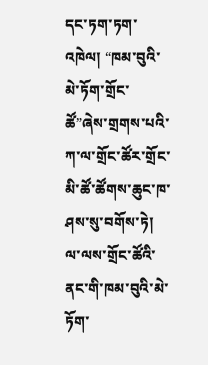དང་ཏག་ཏག་འཁེལ། “ཁམ་བུའི་མེ་ཏོག་གྲོང་ཚོ”ཞེས་གྲགས་པའི་ཀ་ལ་གྲོང་ཚོར་གྲོང་མི་ཚོ་ཚོགས་ཆུང་ཁ་ཤས་སུ་བགོས་ཏེ། ལ་ལས་གྲོང་ཚོའི་ནང་གི་ཁམ་བུའི་མེ་ཏོག་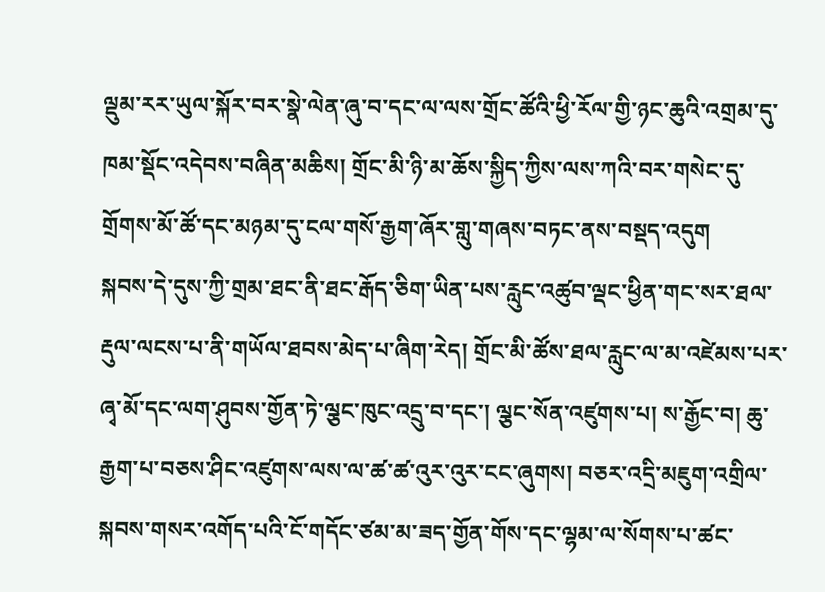ལྡུམ་རར་ཡུལ་སྐོར་བར་སྣེ་ལེན་ཞུ་བ་དང་ལ་ལས་གྲོང་ཚོའི་ཕྱི་རོལ་གྱི་ཉང་ཆུའི་འགྲམ་དུ་ཁམ་སྡོང་འདེབས་བཞིན་མཆིས། གྲོང་མི་ཉི་མ་ཆོས་སྐྱིད་ཀྱིས་ལས་ཀའི་བར་གསེང་དུ་གྲོགས་མོ་ཚོ་དང་མཉམ་དུ་ངལ་གསོ་རྒྱག་ཞོར་གླུ་གཞས་བཏང་ནས་བསྡད་འདུག
སྐབས་དེ་དུས་ཀྱི་གྲམ་ཐང་ནི་ཐང་རྒོད་ཅིག་ཡིན་པས་རླུང་འཚུབ་ལྡང་ཕྱིན་གང་སར་ཐལ་རྡུལ་ལངས་པ་ནི་གཡོལ་ཐབས་མེད་པ་ཞིག་རེད། གྲོང་མི་ཚོས་ཐལ་རླུང་ལ་མ་འཛེམས་པར་ཞྭ་མོ་དང་ལག་ཤུབས་གྱོན་ཏེ་ལྕང་ཁུང་འདྲུ་བ་དང་། ལྕང་སོན་འཛུགས་པ། ས་རྒྱོང་བ། ཆུ་རྒྱག་པ་བཅས་ཤིང་འཛུགས་ལས་ལ་ཚ་ཚ་འུར་འུར་ངང་ཞུགས། བཅར་འདྲི་མཇུག་འགྲིལ་སྐབས་གསར་འགོད་པའི་ངོ་གདོང་ཙམ་མ་ཟད་གྱོན་གོས་དང་ལྷམ་ལ་སོགས་པ་ཚང་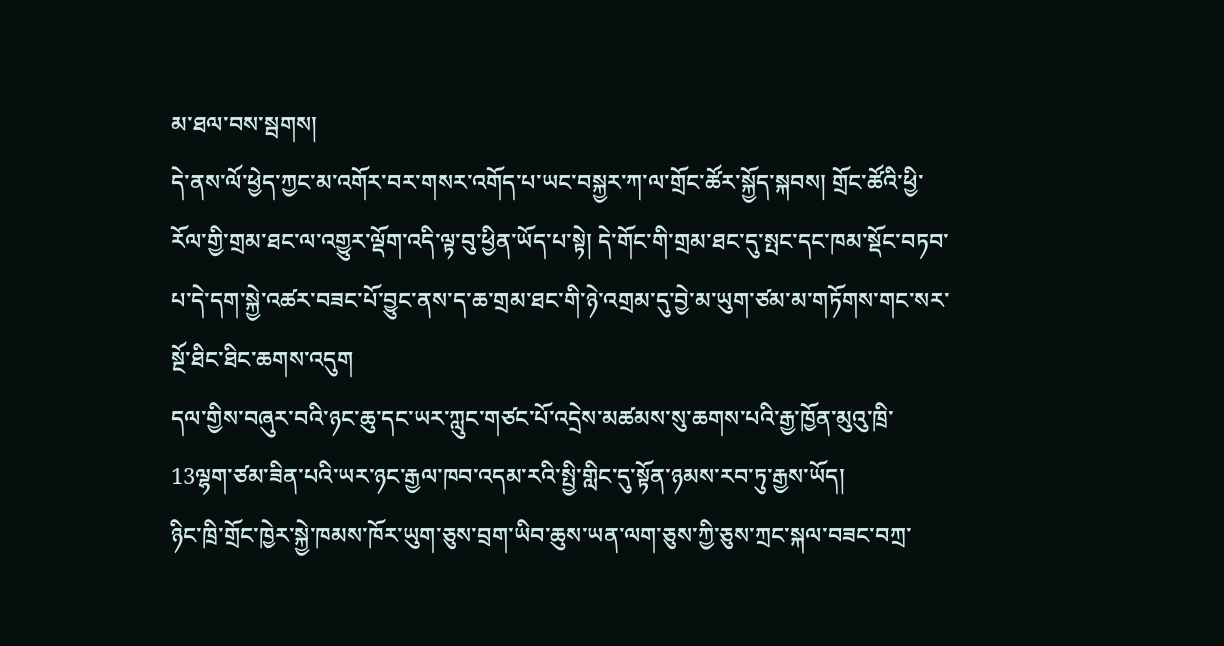མ་ཐལ་བས་སྦགས།
དེ་ནས་ལོ་ཕྱེད་ཀྱང་མ་འགོར་བར་གསར་འགོད་པ་ཡང་བསྐྱར་ཀ་ལ་གྲོང་ཚོར་སྐྱོད་སྐབས། གྲོང་ཚོའི་ཕྱི་རོལ་གྱི་གྲམ་ཐང་ལ་འགྱུར་ལྡོག་འདི་ལྟ་བུ་ཕྱིན་ཡོད་པ་སྟེ། དེ་གོང་གི་གྲམ་ཐང་དུ་སྤང་དང་ཁམ་སྡོང་བཏབ་པ་དེ་དག་སྐྱེ་འཚར་བཟང་པོ་བྱུང་ནས་ད་ཆ་གྲམ་ཐང་གི་ཉེ་འགྲམ་དུ་བྱེ་མ་ཡུག་ཙམ་མ་གཏོགས་གང་སར་སྔོ་ཐིང་ཐིང་ཆགས་འདུག
དལ་གྱིས་བཞུར་བའི་ཉང་ཆུ་དང་ཡར་ཀླུང་གཙང་པོ་འདྲེས་མཚམས་སུ་ཆགས་པའི་རྒྱ་ཁྱོན་མུའུ་ཁྲི་13ལྷག་ཙམ་ཟིན་པའི་ཡར་ཉང་རྒྱལ་ཁབ་འདམ་རའི་སྤྱི་གླིང་དུ་སྟོན་ཉམས་རབ་ཏུ་རྒྱས་ཡོད།
ཉིང་ཁྲི་གྲོང་ཁྱེར་སྐྱེ་ཁམས་ཁོར་ཡུག་ཅུས་བྲག་ཡིབ་ཆུས་ཡན་ལག་ཅུས་ཀྱི་ཅུས་ཀྲང་སྐལ་བཟང་བཀྲ་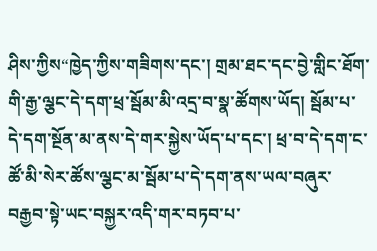ཤིས་ཀྱིས“ཁྱེད་ཀྱིས་གཟིགས་དང་། གྲམ་ཐང་དང་བྱེ་གླིང་ཐོག་གི་རྒྱ་ལྕང་དེ་དག་ཕྲ་སྦོམ་མི་འདྲ་བ་སྣ་ཚོགས་ཡོད། སྦོམ་པ་དེ་དག་སྔོན་མ་ནས་དེ་གར་སྐྱེས་ཡོད་པ་དང་། ཕྲ་བ་དེ་དག་ང་ཚོ་མི་སེར་ཚོས་ལྕང་མ་སྦོམ་པ་དེ་དག་ནས་ཡལ་བཞུར་བརྒྱབ་སྟེ་ཡང་བསྐྱར་འདི་གར་བཏབ་པ་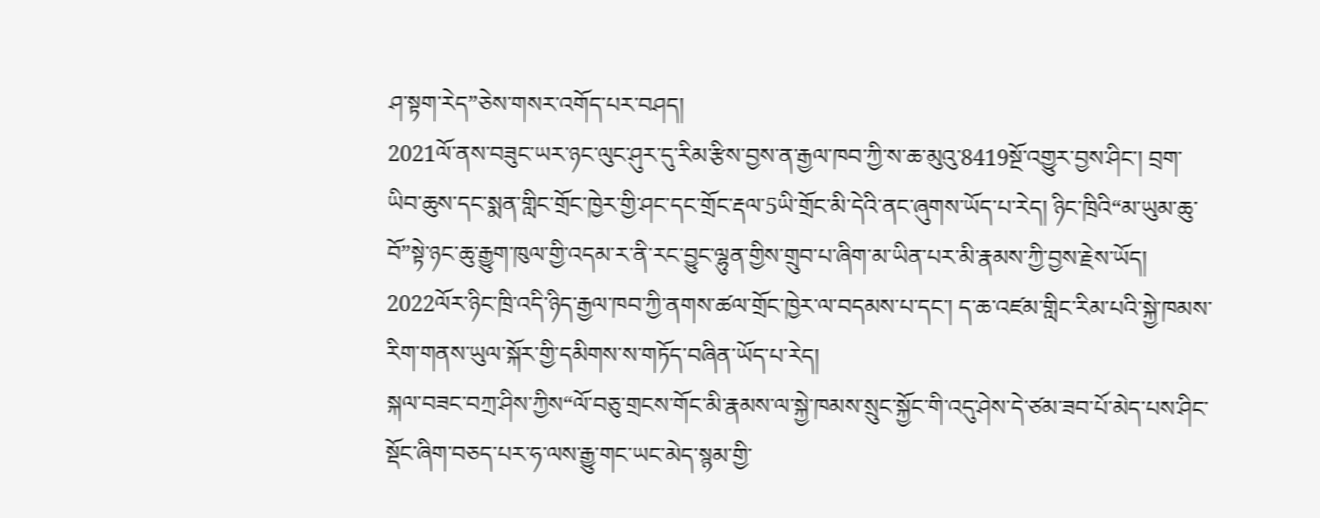ཤ་སྟག་རེད”ཅེས་གསར་འགོད་པར་བཤད།
2021ལོ་ནས་བཟུང་ཡར་ཉང་ལུང་ཤུར་དུ་རིམ་རྩིས་བྱས་ན་རྒྱལ་ཁབ་ཀྱི་ས་ཆ་མུའུ་8419སྔོ་འགྱུར་བྱས་ཤིང་། བྲག་ཡིབ་ཆུས་དང་སྨན་གླིང་གྲོང་ཁྱེར་གྱི་ཤང་དང་གྲོང་རྡལ་5ཡི་གྲོང་མི་དེའི་ནང་ཞུགས་ཡོད་པ་རེད། ཉིང་ཁྲིའི“མ་ཡུམ་ཆུ་བོ”སྟེ་ཉང་ཆུ་རྒྱུག་ཁུལ་གྱི་འདམ་ར་ནི་རང་བྱུང་ལྷུན་གྱིས་གྲུབ་པ་ཞིག་མ་ཡིན་པར་མི་རྣམས་ཀྱི་བྱས་རྗེས་ཡོད།
2022ལོར་ཉིང་ཁྲི་འདི་ཉིད་རྒྱལ་ཁབ་ཀྱི་ནགས་ཚལ་གྲོང་ཁྱེར་ལ་བདམས་པ་དང་། ད་ཆ་འཛམ་གླིང་རིམ་པའི་སྐྱེ་ཁམས་རིག་གནས་ཡུལ་སྐོར་གྱི་དམིགས་ས་གཏོད་བཞིན་ཡོད་པ་རེད།
སྐལ་བཟང་བཀྲ་ཤིས་ཀྱིས“ལོ་བཅུ་གྲངས་གོང་མི་རྣམས་ལ་སྐྱེ་ཁམས་སྲུང་སྐྱོང་གི་འདུ་ཤེས་དེ་ཙམ་ཟབ་པོ་མེད་པས་ཤིང་སྡོང་ཞིག་བཅད་པར་ཧ་ལས་རྒྱུ་གང་ཡང་མེད་སྙམ་གྱི་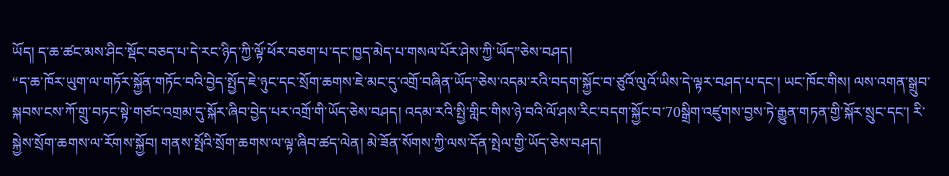ཡོད། ད་ཆ་ཚང་མས་ཤིང་སྡོང་བཅད་པ་དེ་རང་ཉིད་ཀྱི་ལྟོ་ཕོར་བཅག་པ་དང་ཁྱད་མེད་པ་གསལ་པོར་ཤེས་ཀྱི་ཡོད”ཅེས་བཤད།
“ད་ཆ་ཁོར་ཡུག་ལ་གཏོར་སྐྱོན་གཏོང་བའི་བྱེད་སྤྱོད་ཇེ་ཉུང་དང་སྲོག་ཆགས་ཇེ་མང་དུ་འགྲོ་བཞིན་ཡོད”ཅེས་འདམ་རའི་བདག་སྐྱོང་བ་ཙུའོ་ལུའོ་ཡིས་དེ་ལྟར་བཤད་པ་དང་། ཡང་ཁོང་གིས། ལས་འགན་སྒྲུབ་སྐབས་ངས་ཀོ་གྲུ་བཏང་སྟེ་གཙང་འགྲམ་དུ་སྐོར་ཞིབ་བྱེད་པར་འགྲོ་གི་ཡོད་ཅེས་བཤད། འདམ་རའི་སྤྱི་གླིང་གིས་ཉེ་བའི་ལོ་ཤས་རིང་བདག་སྐྱོང་བ་70སྒྲིག་འཛུགས་བྱས་ཏེ་རྒྱུན་གཏན་གྱི་སྐོར་སྲུང་དང་། རི་སྐྱེས་སྲོག་ཆགས་ལ་རོགས་སྐྱོབ། གནས་སྤོའི་སྲོག་ཆགས་ལ་ལྟ་ཞིབ་ཚད་ལེན། མེ་ཟོན་སོགས་ཀྱི་ལས་དོན་སྤེལ་གྱི་ཡོད་ཅེས་བཤད།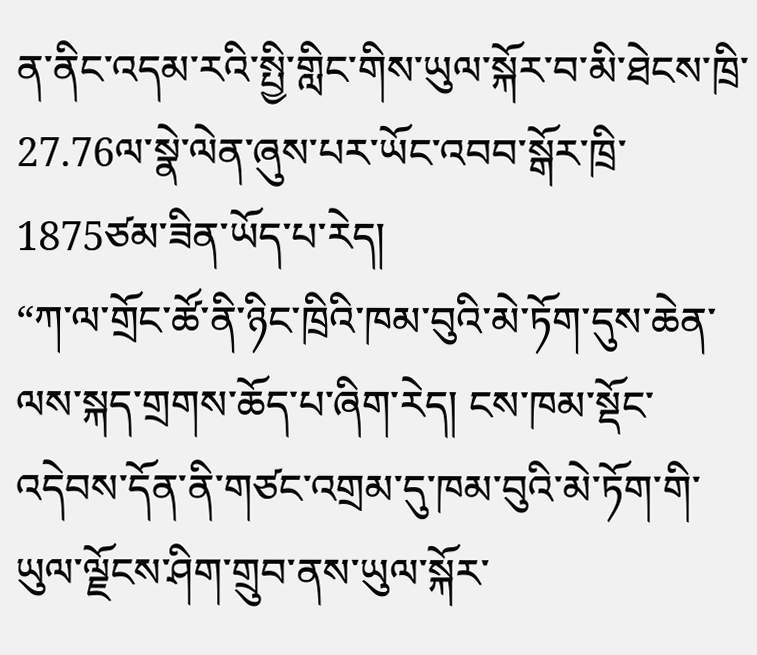ན་ནིང་འདམ་རའི་སྤྱི་གླིང་གིས་ཡུལ་སྐོར་བ་མི་ཐེངས་ཁྲི་27.76ལ་སྣེ་ལེན་ཞུས་པར་ཡོང་འབབ་སྒོར་ཁྲི་1875ཙམ་ཟིན་ཡོད་པ་རེད།
“ཀ་ལ་གྲོང་ཚོ་ནི་ཉིང་ཁྲིའི་ཁམ་བུའི་མེ་ཏོག་དུས་ཆེན་ལས་སྐད་གྲགས་ཆོད་པ་ཞིག་རེད། ངས་ཁམ་སྡོང་འདེབས་དོན་ནི་གཙང་འགྲམ་དུ་ཁམ་བུའི་མེ་ཏོག་གི་ཡུལ་ལྗོངས་ཤིག་གྲུབ་ནས་ཡུལ་སྐོར་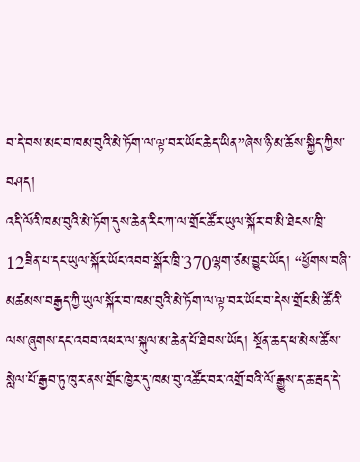བ་དེ་བས་མང་བ་ཁམ་བུའི་མེ་ཏོག་ལ་ལྟ་བར་ཡོང་ཆེད་ཡིན”ཞེས་ཉི་མ་ཆོས་སྐྱིད་ཀྱིས་བཤད།
འདི་ལོའི་ཁམ་བུའི་མེ་ཏོག་དུས་ཆེན་རིང་ཀ་ལ་གྲོང་ཚོར་ཡུལ་སྐོར་བ་མི་ཐེངས་ཁྲི་12ཟིན་པ་དང་ཡུལ་སྐོར་ཡོང་འབབ་སྒོར་ཁྲི་370ལྷག་ཙམ་བྱུང་ཡོད། “ཕྱོགས་བཞི་མཚམས་བརྒྱད་ཀྱི་ཡུལ་སྐོར་བ་ཁམ་བུའི་མེ་ཏོག་ལ་ལྟ་བར་ཡོང་བ་དེས་གྲོང་མི་ཚོའི་ལས་ཞུགས་དང་འབབ་འཕར་ལ་སྐུལ་མ་ཆེན་པོ་ཐེབས་ཡོད། སྔོན་ཆད་ཕ་མེས་ཚོས་སླེལ་པོ་རྒྱབ་ཏུ་ཁུར་ནས་གྲོང་ཁྱེར་དུ་ཁམ་བུ་འཚོང་བར་འགྲོ་བའི་ལོ་རྒྱུས་ད་ཆ་རྦད་དེ་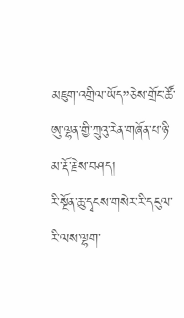མཇུག་འགྲིལ་ཡོད”ཅེས་གྲོང་ཚོ་ཨུ་ལྷན་གྱི་ཀྲུའུ་རེན་གཞོན་པ་ཉི་མ་རྡོ་རྗེས་བཤད།
རི་སྔོན་ཆུ་དྭངས་གསེར་རི་དངུལ་རི་ལས་ལྷག་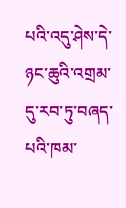པའི་འདུ་ཤེས་དེ་ཉང་ཆུའི་འགྲམ་དུ་རབ་ཏུ་བཞད་པའི་ཁམ་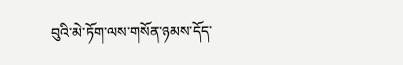བུའི་མེ་ཏོག་ལས་གསོན་ཉམས་དོད་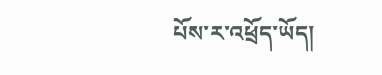པོས་ར་འཕྲོད་ཡོད།